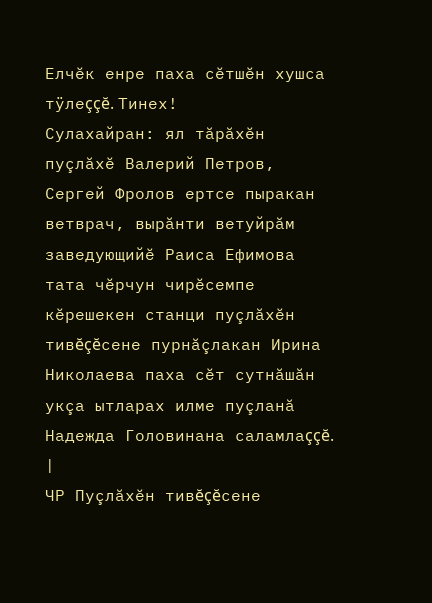Елчĕк енре паха сĕтшĕн хушса тÿлеççĕ. Тинех!
Сулахайран: ял тăрăхĕн пуçлăхĕ Валерий Петров, Сергей Фролов ертсе пыракан ветврач, вырăнти ветуйрăм заведующийĕ Раиса Ефимова тата чĕрчун чирĕсемпе кĕрешекен станци пуçлăхĕн тивĕçĕсене пурнăçлакан Ирина Николаева паха сĕт сутнăшăн укçа ытларах илме пуçланă Надежда Головинана саламлаççĕ. |
ЧР Пуçлăхĕн тивĕçĕсене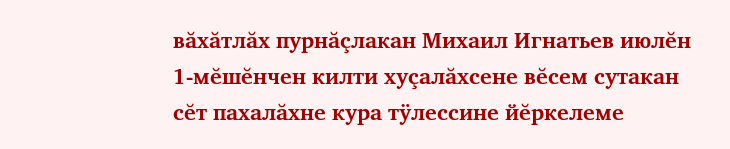вăхăтлăх пурнăçлакан Михаил Игнатьев июлĕн 1-мĕшĕнчен килти хуçалăхсене вĕсем сутакан сĕт пахалăхне кура тÿлессине йĕркелеме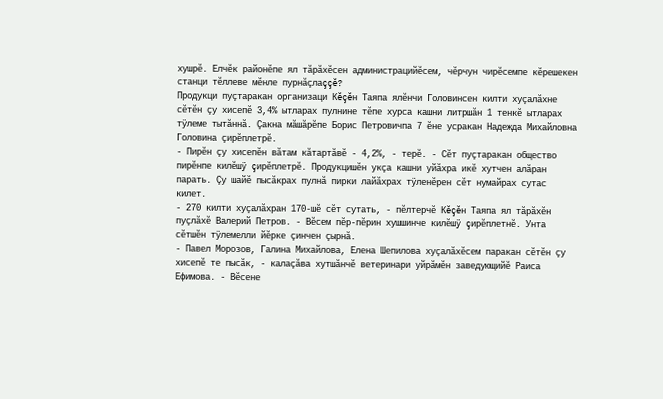хушрĕ. Елчĕк районĕпе ял тăрăхĕсен администрацийĕсем, чĕрчун чирĕсемпе кĕрешекен станци тĕллеве мĕнле пурнăçлаççĕ?
Продукци пуçтаракан организаци Кĕçĕн Таяпа ялĕнчи Головинсен килти хуçалăхне сĕтĕн çу хисепĕ 3,4% ытларах пулнине тĕпе хурса кашни литршăн 1 тенкĕ ытларах тÿлеме тытăннă. Çакна мăшăрĕпе Борис Петровичпа 7 ĕне усракан Надежда Михайловна Головина çирĕплетрĕ.
- Пирĕн çу хисепĕн вăтам кăтартăвĕ - 4,2%, - терĕ. - Сĕт пуçтаракан общество пирĕнпе килĕшÿ çирĕплетрĕ. Продукцишĕн укçа кашни уйăхра икĕ хутчен алăран парать. Çу шайĕ пысăкрах пулнă пирки лайăхрах тÿленĕрен сĕт нумайрах сутас килет.
- 270 килти хуçалăхран 170-шĕ сĕт сутать, - пĕлтерчĕ Кĕçĕн Таяпа ял тăрăхĕн пуçлăхĕ Валерий Петров. - Вĕсем пĕр-пĕрин хушшинче килĕшÿ çирĕплетнĕ. Унта сĕтшĕн тÿлемелли йĕрке çинчен çырнă.
- Павел Морозов, Галина Михайлова, Елена Шепилова хуçалăхĕсем паракан сĕтĕн çу хисепĕ те пысăк, - калаçăва хутшăнчĕ ветеринари уйрăмĕн заведующийĕ Раиса Ефимова. - Вĕсене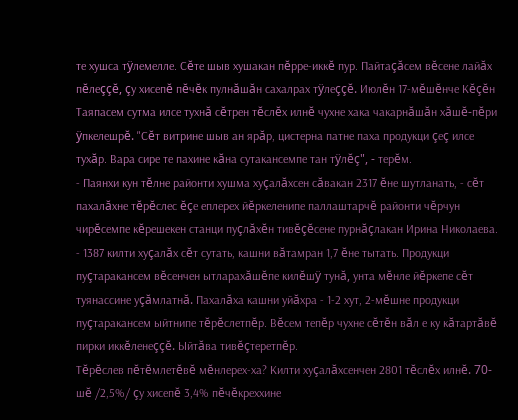те хушса тÿлемелле. Сĕте шыв хушакан пĕрре-иккĕ пур. Пайтаçăсем вĕсене лайăх пĕлеççĕ, çу хисепĕ пĕчĕк пулнăшăн сахалрах тÿлеççĕ. Июлĕн 17-мĕшĕнче Кĕçĕн Таяпасем сутма илсе тухнă сĕтрен тĕслĕх илнĕ чухне хака чакарнăшăн хăшĕ-пĕри ÿпкелешрĕ. "Сĕт витрине шыв ан ярăр, цистерна патне паха продукци çеç илсе тухăр. Вара сире те пахине кăна сутакансемпе тан тÿлĕç", - терĕм.
- Паянхи кун тĕлне районти хушма хуçалăхсен сăвакан 2317 ĕне шутланать, - сĕт пахалăхне тĕрĕслес ĕçе еплерех йĕркеленипе паллаштарчĕ районти чĕрчун чирĕсемпе кĕрешекен станци пуçлăхĕн тивĕçĕсене пурнăçлакан Ирина Николаева. - 1387 килти хуçалăх сĕт сутать, кашни вăтамран 1,7 ĕне тытать. Продукци пуçтаракансем вĕсенчен ытларахăшĕпе килĕшÿ тунă, унта мĕнле йĕркепе сĕт туянассине уçăмлатнă. Пахалăха кашни уйăхра - 1-2 хут, 2-мĕшне продукци пуçтаракансем ыйтнипе тĕрĕслетпĕр. Вĕсем тепĕр чухне сĕтĕн вăл е ку кăтартăвĕ пирки иккĕленеççĕ. Ыйтăва тивĕçтеретпĕр.
Тĕрĕслев пĕтĕмлетĕвĕ мĕнлерех-ха? Килти хуçалăхсенчен 2801 тĕслĕх илнĕ. 70-шĕ /2,5%/ çу хисепĕ 3,4% пĕчĕкреххине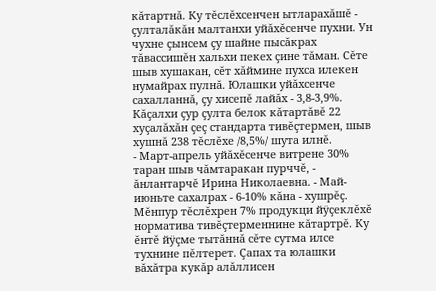кăтартнă. Ку тĕслĕхсенчен ытларахăшĕ - çулталăкăн малтанхи уйăхĕсенче пухни. Ун чухне çынсем çу шайне пысăкрах тăвассишĕн хальхи пекех çине тăман. Сĕте шыв хушакан, сĕт хăймине пухса илекен нумайрах пулнă. Юлашки уйăхсенче сахалланнă, çу хисепĕ лайăх - 3,8-3,9%.
Кăçалхи çур çулта белок кăтартăвĕ 22 хуçалăхăн çеç стандарта тивĕçтермен, шыв хушнă 238 тĕслĕхе /8,5%/ шута илнĕ.
- Март-апрель уйăхĕсенче витрене 30% таран шыв чăмтаракан пурччĕ, - ăнлантарчĕ Ирина Николаевна. - Май-июньте сахалрах - 6-10% кăна - хушрĕç. Мĕнпур тĕслĕхрен 7% продукци йÿçеклĕхĕ норматива тивĕçтерменнине кăтартрĕ. Ку ĕнтĕ йÿçме тытăннă сĕте сутма илсе тухнине пĕлтерет. Çапах та юлашки вăхăтра кукăр алăллисен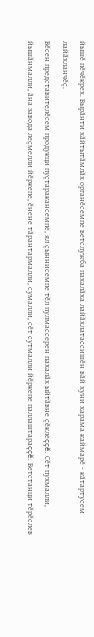йышĕ пĕчĕкрех. Вырăнти хăйтытăмлăх органĕсемпе ветслужба пахалăха лайăхлатассишĕн вăй хуни харама каймарĕ - кăтартусем лайăхланчĕç.
Вĕсен представителĕсем продукци пуçтаракансемпе, ял çыннисемпе тĕл пулмассерен пахалăх ыйтăвне çĕклеççĕ. Сĕт пухмалли, йышăнмалли, ăна завода леçмелли йĕркепе, ĕнене тăрантармалли, сумалли, сĕт сутмалли йĕркепе паллаштараççĕ. Ветстанци тĕрĕслев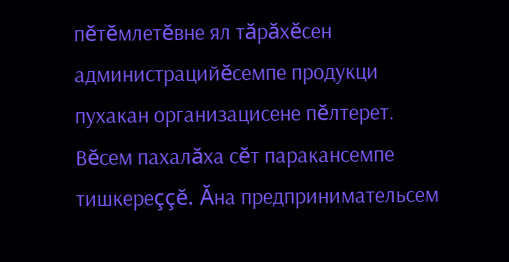пĕтĕмлетĕвне ял тăрăхĕсен администрацийĕсемпе продукци пухакан организацисене пĕлтерет. Вĕсем пахалăха сĕт паракансемпе тишкереççĕ. Ăна предпринимательсем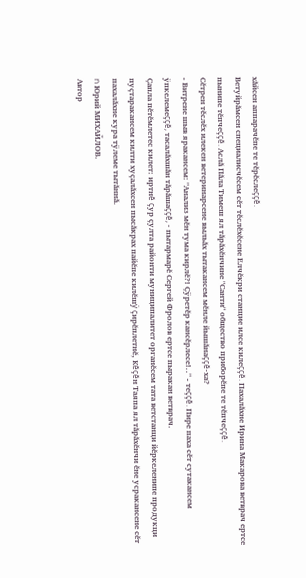хăйсен аппарачĕпе те тĕрĕслеççĕ.
Ветуйрăмсен специалисчĕсем сĕт тĕслĕхĕсене Елчĕкри станцие илсе килеççĕ. Пахалăхне Ирина Макарова ветврач ертсе пынипе тĕпчеççĕ. Аслă Пăла Тимеш ял тăрăхĕнчине "Санти" общество приборĕпе те тĕпчеççĕ.
Сĕтрен тĕслĕх илекен ветеринарсене выльăх тытакансем мĕнле йышăнаççĕ-ха?
- Витрене шыв яракансем: "Анализ мĕн тума кирлĕ?! Çÿретĕр кансĕрлесе!.." - теççĕ. Пире паха сĕт сутакансем ÿпкелемеççĕ, тасалăхшăн тăрăшаççĕ, - пытармарĕ Сергей Фролов ертсе пыракан ветврач.
Çапла пĕтĕмлетес килет: иртнĕ çур çулта районти муниципалитет органĕсем тата ветстанци йĕркеленипе продукци пуçтаракансем килти хуçалăхсен пысăкрах пайĕпе килĕшÿ çирĕплетнĕ, Кĕçĕн Таяпа ял тăрăхĕнчи ĕне усракансене сĕт пахалăхне кура тÿлеме тытăннă.
n Юрий МИХАЙЛОВ.
Автор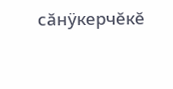сăнÿкерчĕкĕ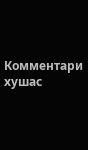Комментари хушас